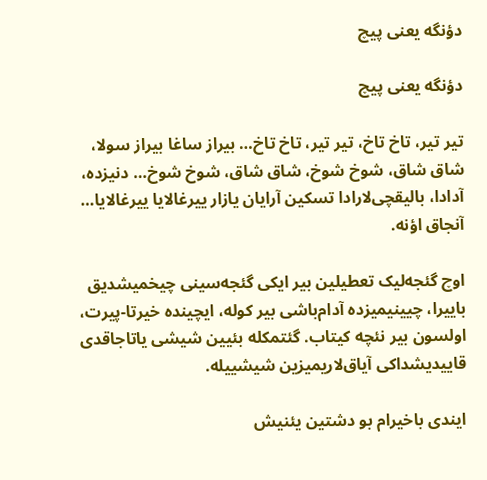دؤنگه یعنی پیچ

دؤنگه یعنی پیچ

تیر تیر، تاخ تاخ، تیر تیر، تاخ تاخ… بیراز ساغا بیراز سولا، شاق شاق، شوخ شوخ، شاق شاق، شوخ شوخ… دنیزده، آدادا، باليقچی‌لارادا تسکین آرایان یازار ییرغالایا ییرغالایا… آنجاق اؤنه.

اوچ گئجه‌لیک تعطیلین بیر ایکی گئجه‌سینی چیخمیشدیق باییرا، چیینیمیزده آدام‌باشی بیر کوله، ایچینده خیرتا-پیرت، اولسون بیر نئچه کیتاب. گئتمکله بئیین شیشی یاتاجاقدی قاییدیشداکی آیاق‌لاریمیزین شیشییله.

ایندی باخیرام بو دشتین یئنیش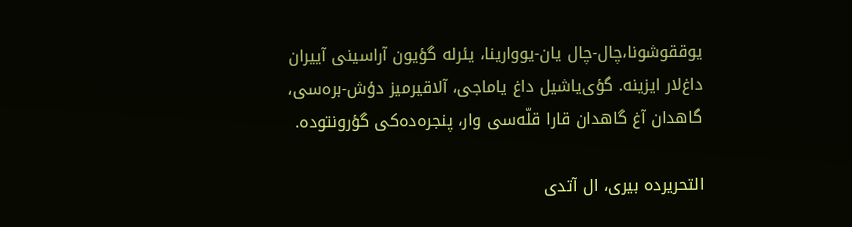یوققوشونا،چال-چال یان-یووارینا، یئرله گؤیون آراسینی آییران داغ‌لار ایزینه. گؤی‌یاشیل داغ یاماجی، آلاقیرمیز دؤش-بره‌سی، گاهدان آغ گاهدان قارا قلّه‌سی وار، پنجره‌ده‌کی گؤرونتوده.

التحریرده بیری، ال آتدی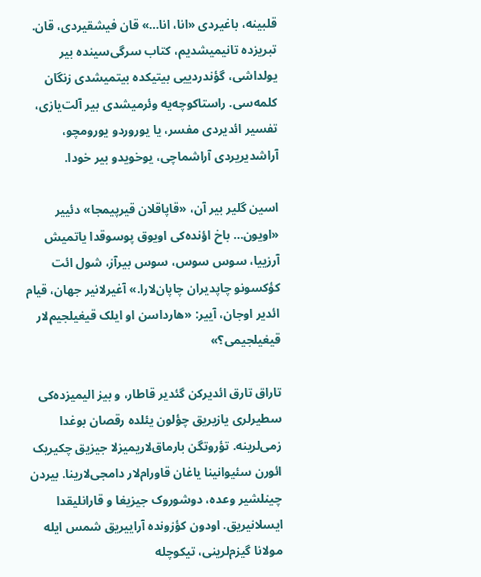قلبینه، باغیردی «انا، انا…» قان فیشقیردی، قان. تبریزده تانیمیشدیم، کتاب سرگی‌سینده بیر یولداشی، گؤندردییی بیتیکده بیتمیشدی زنگان کلمه‌سی. راستاکوچه‌یه وئرمیشدی بیر آلت‌یازی، تفسیر ائدیردی مفسر، یا یوروردو یورومچو، آراشدیریردی آراشماچی، یوخویدو بیر خودا.

اسین گلیر بیر آن، «قاپاقلان قیرپیمجا» دئییر «اویون… باخ اؤنده‌کی اویوق پوسوقدا یاتمیش آرزییا، سوس سوس، سوس بیرآز، شول ائت کؤکسونو چاپدیران چاپان‌لارا.» آغیرلانیر جهان، قیام ائدیر اوجان، آییر: «هارداسن او ایلک قیغیلجیم‌لار قیغیلجیمی؟»

تاراق تارق ائدیرکن گئدیر قاطار، و بیز الیمیزده‌کی سطیرلری یازیریق چؤلون یئلده رقصان بوغدا زمی‌لرینه. تؤروتگن بارماق‌لاریمیزلا جیزیق چکیریک ائورن سئیوانینا یاغان قاورام‌لار دامجی‌لارینا. بیردن چینلشیر وعده، دوشوروک جیزیغا و قارانلیقدا ایسلانیریق. اودون کؤزونده آراییریق شمس ایله مولانا گیزم‌لرینی، تیکوچله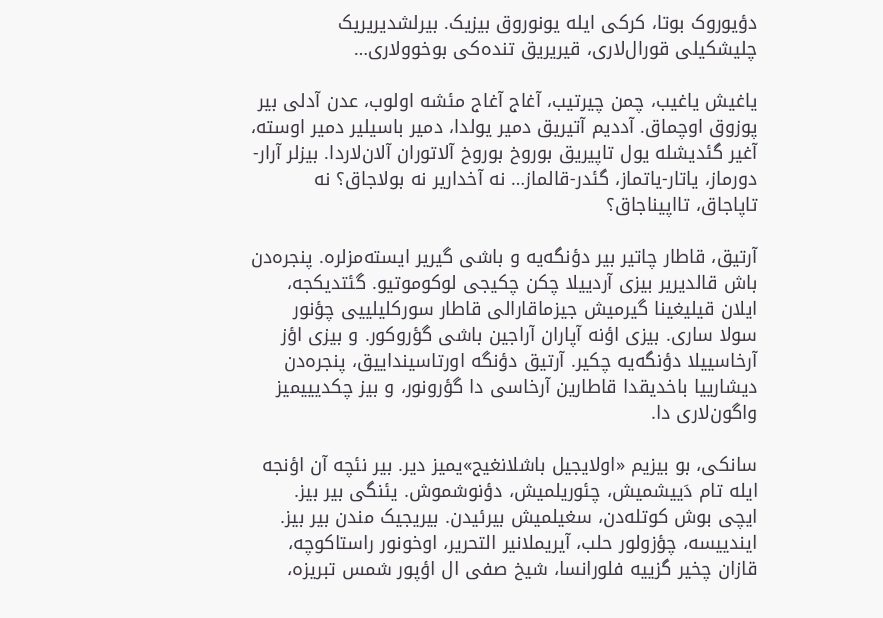دؤیوروک بوتا، کرکی ایله یونوروق بیزیک. بیرلشدیریریک چلیشکیلی قورال‌لاری، قیریریق تنده‌کی بوخوولاری…

یاغیش یاغیب، چمن چیرتیب، آغاج آغاج مئشه اولوب، عدن آدلی بیر پوزوق اوچماق. آددیم آتیریق دمیر یولدا، دمیر باسیلیر دمیر اوسته، آغیر گئدیشله یول تاپیریق بوروخ بوروخ آلاتوران آلان‌لاردا. بیزلر آرار-دورماز، یاتار-یاتماز، گئدر-قالماز… نه آخداریر نه بولاجاق؟ نه تاپاجاق، تااپیناجاق؟

آرتیق، قاطار چاتیر بیر دؤنگه‌یه و باشی گیریر ایسته‌مزلره. پنجره‌دن باش قالدیریر بیزی آردییلا چکن چکیجی لوکوموتیو. گئتدیکجه، ایلان قیلیغینا گیرمیش جیزماقارالی قاطار سورکلیلییی چؤنور سولا ساری. بیزی اؤنه آپاران آراجین باشی گؤروکور. و بیزی اؤز آرخاسییلا دؤنگه‌یه چکیر. آرتیق دؤنگه اورتاسینداییق، پنجره‌دن دیشارییا باخدیقدا قاطارین آرخاسی دا گؤرونور، و بیز چکدیییمیز واگون‌لاری دا.

سانکی، بو بیزیم «اولایجیل باشلانغیج»یمیز دیر. بیر نئچه آن اؤنجه ایله تام دَییشمیش، چئوریلمیش، دؤنوشموش. یئنگی بیر بیز. ایچی بوش کوتله‌دن، سغیلمیش بیرئیدن. بیریجیک مندن بیر بیز. ایندییسه، چؤزولور حلب، آیریملانیر التحریر، اوخونور راستاکوچه، قازان چخیر گزییه فلورانسا، شیخ صفی ال اؤپور شمس تبریزه،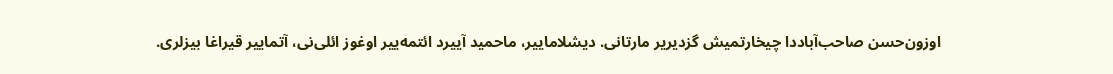اوزون‌حسن صاحب‌آباددا چیخارتمیش گزدیریر مارتانی. دیشلاماییر، ماحمید آییرد ائتمه‌ییر اوغوز ائلی‌نی، آتماییر قیراغا بیزلری.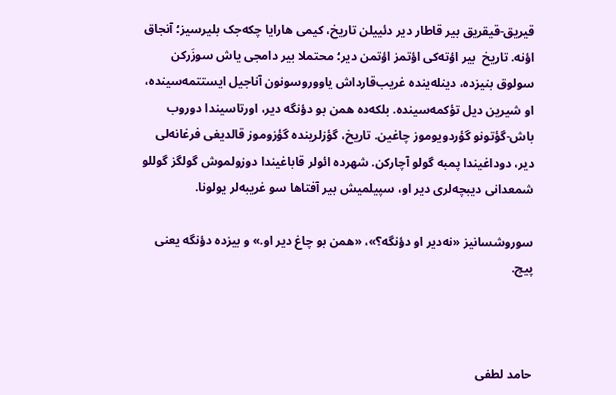قیریق-قیقریق بیر قاطار دیر دئییلن تاریخ، کیمی هارایا چکه‌جک بلیرسیز؛ آنجاق اؤنه. تاریخ  بیر اؤته‌کی اؤتمز اؤتمن دیر؛ محتملا بیر دامجی یاش سوزَرکن سولوق بنیزده، دینله‌ینده غریب‌قارداش یاووروسونون آناجیل ایستتمه‌سینده، او شیرین دیل تؤکمه‌سینده. بلکه‌ده همن بو دؤنگه دیر، اورتاسیندا دوروب باش-گؤتونو گؤردویوموز چاغین. تاریخ، گؤزلرینده گؤزوموز قالدیغی فرغانه‌لی دیر، دوداغیندا پمبه گولو آچارکن. شهرده ائولر قاباغیندا دوزولموش گولگز گوللو شمعدانی دیبچه‌‌لری دیر او، سپیلمیش بیر آفتاها سو غریبه‌لر یولونا.

سوروشسانیز «نه‌دیر او دؤنگه؟»، «همن بو چاغ دیر او.» و بیزده دؤنگه یعنی پیچ.



حامد لطفی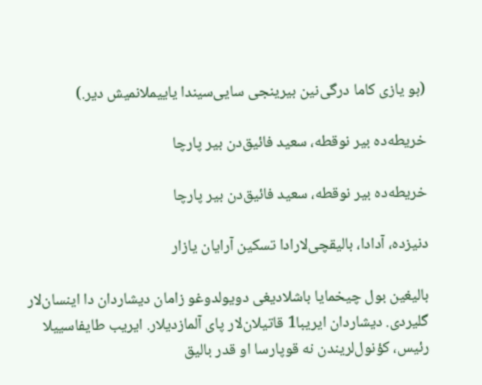(بو یازی کاما درگی‌نین بیرینجی سایی‌سیندا یاییملانمیش دیر.)

خریطه‌ده بیر نوقطه، سعید فائیق‌دن بیر پارچا

خریطه‌ده بیر نوقطه، سعید فائیق‌دن بیر پارچا

دنیزده، آدادا، باليقچی‌لارادا تسکین آرایان یازار

بالیغین بول چیخمایا باشلادیغی دویولدوغو زامان دیشاردان دا اینسان‌لار گلیردی. دیشاردان ایریبا1 قاتیلان‌لار پای آلمازدیلار. ایریب طایفاسییلا رئیس، کؤنول‌لریندن نه قوپارسا او قدر بالیق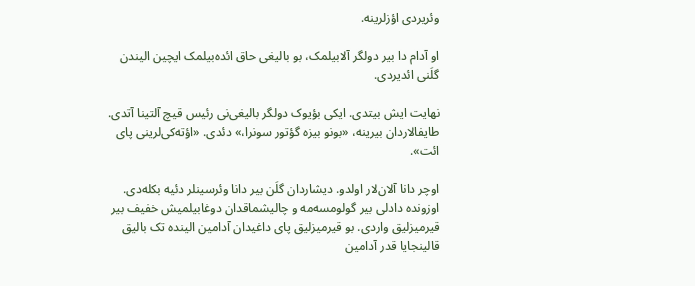وئریردی اؤزلرینه.

او آدام دا بیر دولگر آلابیلمک، بو بالیغی حاق ائده‌بیلمک ایچین الیندن گلَنی ائدیردی.

نهایت ایش بیتدی. ایکی بؤیوک دولگر بالیغی‌نی رئیس قیچ آلتینا آتدی. طایفالاردان بیرینه، «بونو بیزه گؤتور سونرا،» دئدی. «اؤته‌کی‌لرینی پای ائت».

اوچر دانا آلان‌لار اولدو. دیشاردان گلَن بیر دانا وئرسینلر دئیه بکله‌دی. اوزونده دادلی بیر گولومسه‌مه و چالیشماقدان دوغابیلمیش خفیف بیر قیرمیزلیق واردی. بو قیرمیزلیق پای داغیدان آدامین الینده تک بالیق قالینجایا قدر آدامین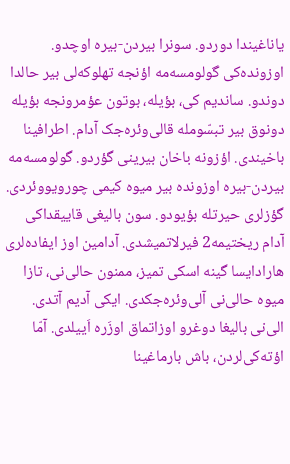یاناغیندا دوردو. سونرا بیردن-بیره اوچدو. اوزونده‌کی گولومسه‌مه اؤنجه تهلوکه‌لی بیر حالدا دوندو. ساندیم کی، بؤیله، بوتون عؤمرونجه بؤیله دونوق بیر تبسّومله قالی‌وئره‌جک آدام. اطرافینا باخیندی. اؤزونه باخان بیرینی گؤردو. گولومسه‌مه بیردن-بیره اوزونده بیر میوه کیمی چورویووئردی. گؤزلری حیرتله بؤیودو. سون بالیغی قاییقداکی آدام ریختیمه2 فیرلاتمیشدی. آدامین اوز ایفاده‌لری هارادایسا گینه اسکی تمیز، ممنون حالی‌نی، تازا میوه حالی‌نی آلی‌وئره‌جکدی. ایکی آدیم آتدی. الی‌نی بالیغا دوغرو اوزاتماق اوزَره اَییلدی. آمّا اؤته‌کی‌لردن، باش بارماغینا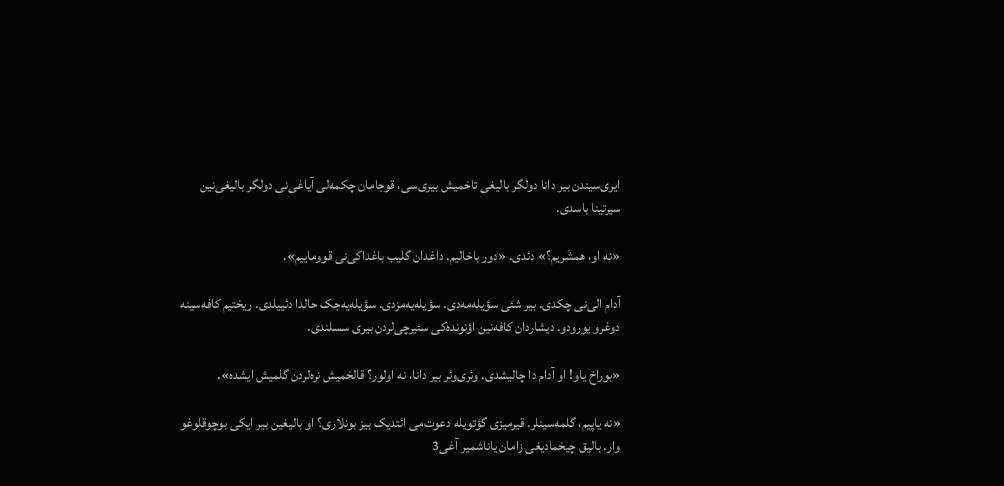ایری‌سیندن بیر دانا دولگر بالیغی تاخمیش بیری‌سی، قوجامان چکمه‌لی آیاغی‌نی دولگر بالیغی‌نین سیرتینا باسدی.

«نه او، همشَریم؟» دئدی. «دور باخالیم. داغدان گلیب باغداکی‌نی قووماییم».

آدام الی‌نی چکدی. بیر شئی سؤیله‌مه‌دی. سؤیله‌یه‌مزدی. سؤیله‌یه‌جک حالدا دئییلدی. ریختیم کافه‌سینه دوغرو یورودو. دیشاردان کافه‌نین اؤنونده‌کی سئیرچی‌لردن بیری سسلندی.

«بوراخ یاو! او آدام دا چالیشدی. وئری‌وئر بیر دانا، نه اولور؟ قالخمیش نره‌لردن گلمیش ایشده».

«نه یاپیم، گلمه‌سینلر. قیرمیزی گؤتویله دعوت‌می ائتدیک بیز بونلاری؟ او بالیغین بیر ایکی بوچوقلوغو وار. بالیق چیخمادیغی زامان یاناشمیر آغی3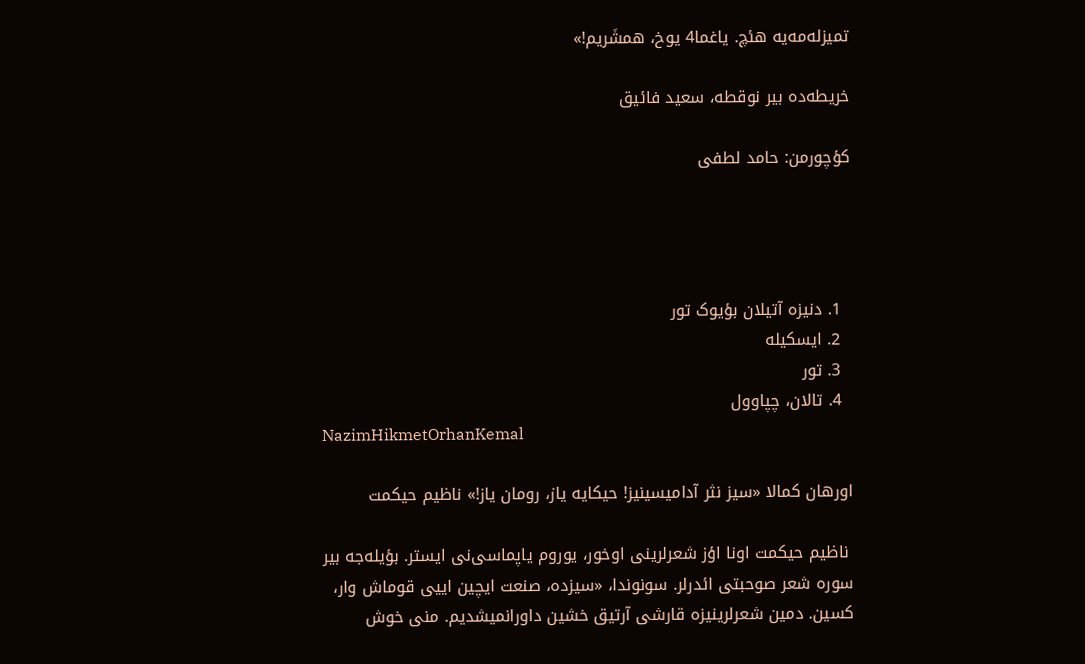تمیزله‌مه‌یه هئچ. یاغما4 یوخ، همشَریم!»

خریطه‌ده بیر نوقطه، سعید فائیق

کؤچورمن: حامد لطفی




  1. دنیزه آتیلان بؤیوک تور
  2. ایسکیله
  3. تور
  4. تالان، چپاوول
NazimHikmetOrhanKemal

اورهان کمالا «سیز نثر آدامیسینیز! حیکایه یاز، رومان یاز!» ناظیم حیکمت

 ناظیم حیکمت اونا اؤز شعرلرینی اوخور، یوروم یاپماسی‌نی ایستر. بؤیله‌جه بیر سوره شعر صوحبتی ائدرلر. سونوندا، «سیزده، صنعت ایچین اییی قوماش وار، کسین. دمین شعرلرینیزه قارشی آرتیق خشین داورانمیشدیم. منی خوش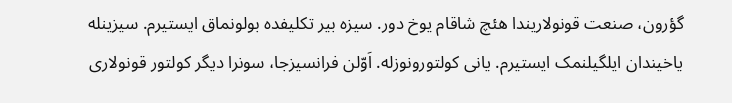گؤرون، صنعت قونولاریندا هئچ شاقام یوخ دور. سیزه بیر تکلیفده بولونماق ایستیرم. سیزینله یاخیندان ایلگیلنمک ایستیرم. یانی کولتورونوزله. اَوّلن فرانسیزجا، سونرا دیگر کولتور قونولاری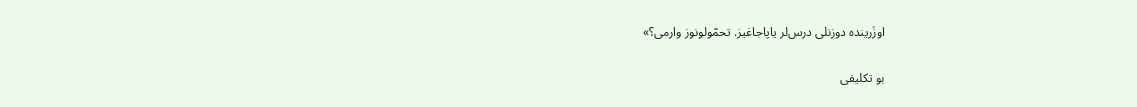اوزَرینده دوزنلی درس‌لر یاپاجاغیز. تحمّولونوز وارمی؟»

بو تکلیفی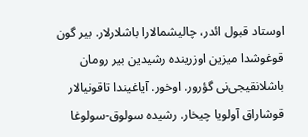اوستاد قبول ائدر، چالیشمالارا باشلارلار. بیر گون قوغوشدا میزین اوزرینده رشیدین بیر رومان باشلانقیجی‌نی گؤرور. اوخور. آیاغیندا تاقونیالار قوشاراق آولویا چیخار. رشیده سولوق-سولوغا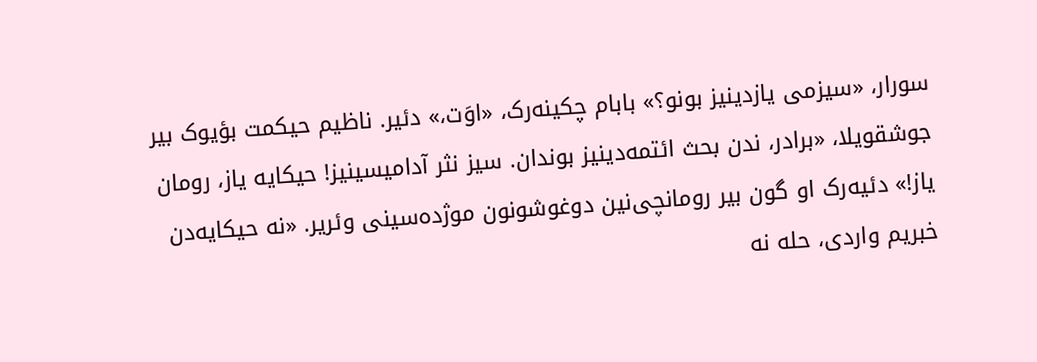سورار، «سیزمی یازدینیز بونو؟» بابام چکینه‌رک، «اوَت،» دئیر. ناظیم حیکمت بؤیوک بیر جوشقویلا، «برادر، ندن بحث ائتمه‌دینیز بوندان. سیز نثر آدامیسینیز! حیکایه یاز، رومان یاز!» دئیه‌رک او گون بیر رومانچی‌نین دوغوشونون موژده‌سینی وئریر. «نه حیکایه‌دن خبریم واردی، حله نه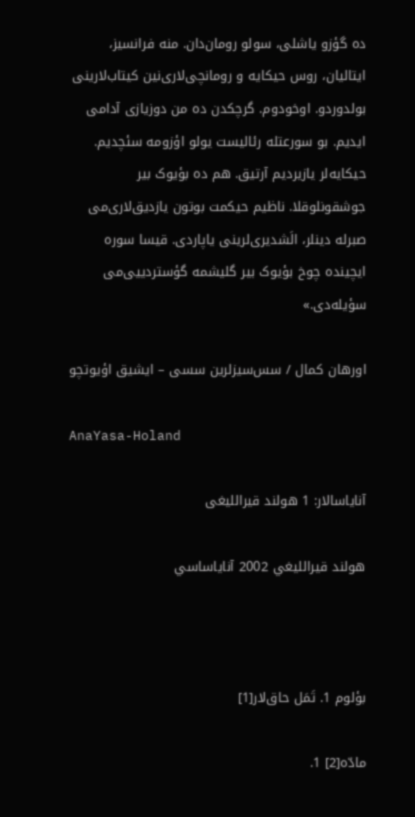ده گؤزو یاشلی، سولو رومان‌دان. منه فرانسیز، ایتالیان، روس حیکایه و رومانچی‌لاری‌نین کیتاب‌لارینی بولدوردو. اوخودوم. گرچکدن ده من دوزیازی آدامی ایدیم. بو سورعتله رئالیست یولو اؤزومه سئچدیم. حیکایه‌لر یازیردیم آرتیق. هم ده بؤیوک بیر جوشقونلوقلا. ناظیم حیکمت بوتون یازدیق‌لاری‌می صبرله دینلر، الَشدیری‌لرینی یاپاردی. قیسا سوره ایچینده چوخ بؤیوک بیر گلیشمه گؤستردییی‌می سؤیله‌دی.»

اورهان کمال / سس‌سیزلرین سسی – ایشیق اؤیوتچو

AnaYasa-Holand

آنایاسالار: 1 هولند قیراللیغی

هولند قيرالليغي 2002 آناياساسي



بؤلوم 1. تَمَل حاق‌لار[1]

مادّه[2] 1.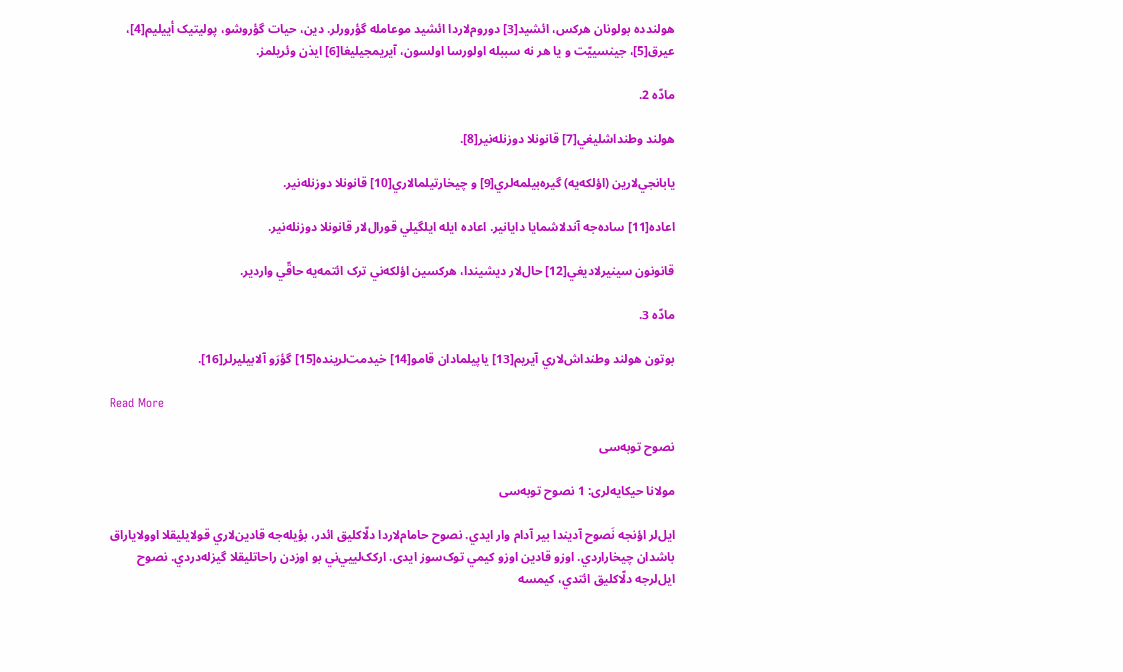هولندده بولونان هرکس، ائشيد[3] دوروم‌لاردا ائشيد موعامله گؤرورلر. دين، حيات گؤروشو، پوليتيک أييليم[4]، عيرق[5]، جينسييّت و يا هر نه سببله اولورسا اولسون، آيريمجيليغا[6] ايذن وئريلمز.

مادّه 2.

هولند وطنداشليغي[7] قانونلا دوزنله‌نير[8].

يابانجي‌لارين (اؤلکه‌يه) گيره‌بيلمه‌لري[9] و چيخارتيلمالاري[10] قانونلا دوزنله‌نير.

اعاده[11] ساده‌جه آندلاشمايا دايانير. اعاده ايله ايلگيلي قورال‌لار قانونلا دوزنله‌نير.

قانونون سينيرلاديغي[12] حال‌لار ديشيندا، هرکسين اؤلکه‌ني ترک ائتمه‌يه حاقّي واردير.

مادّه 3.

بوتون هولند وطنداش‌لاري آيريم[13] ياپيلمادان قامو[14] خيدمت‌لرينده[15] گؤرَو آلابيليرلر[16].

Read More

نصوح توبه‌سی

مولانا حیکایه‌لری: 1 نصوح توبه‌سی

ايل‌لر اؤنجه نَصوح آديندا بير آدام وار ایدي. نصوح حامام‌لاردا دلّاکليق ائدر، بؤيله‌جه قادين‌لاري قولايليقلا اوولاياراق باشدان چيخاراردي. اوزو قادين اوزو کيمي توک‌سوز ایدی. ارکک‌ليیي‌ني بو اوزدن راحاتليقلا گيزله‌دردي. نصوح ايل‌لرجه دلّاکليق ائتدي، کيمسه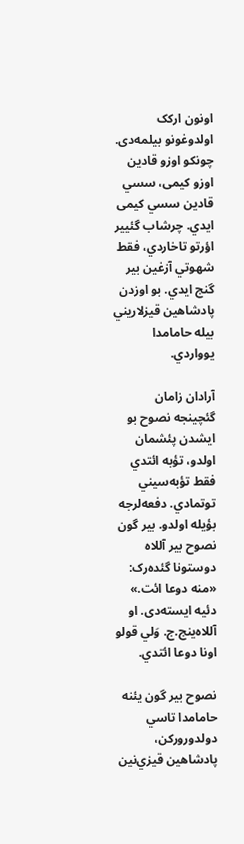اونون ارکک اولدوغونو بیلمه‌دی. چونکو اوزو قادين اوزو کیمی، سسي قادين سسي کیمی ایدي. چرشاب گئيیر اؤرتو تاخاردي، فقط شهوتي آزغين بير گنج ایدي. بو اوزدن پادشاهين قيزلاريني بيله حامامدا يوواردي.

آرادان زامان گئچينجه نصوح بو ايشدن پئشمان اولدو، تؤبه ائتدي فقط تؤبه‌سيني توتمادي. دفعه‌لرجه بؤيله اولدو. بير گون نصوح بير آللاه دوستونا گئده‌رک:  «منه دوعا ائت.» دئیه ایسته‌دی. او آللاه‌ينج.ج. وَلي قولو اونا دوعا ائتدي.

نصوح بير گون يئنه حامامدا تاسي دولدورورکن، پادشاهين قيزي‌نين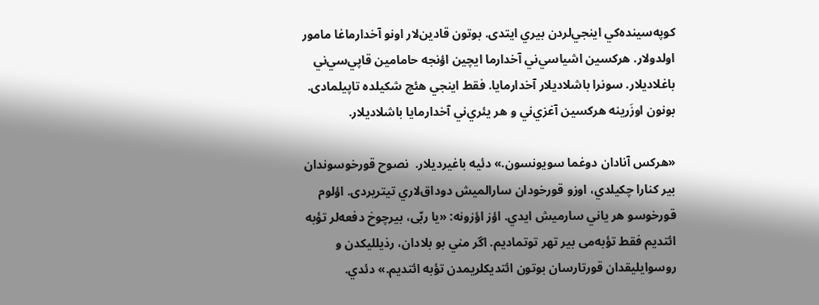کوپه‌سينده‌کي اينجي‌لردن بيري ایتدی. بوتون قادين‌لار اونو آخدارماغا مامور اولدولار. هرکسين اشياسي‌ني آخدارما ايچين اؤنجه حامامين قاپي‌سي‌ني باغلادیلار. سونرا باشلاديلار آخدارمایا. فقط اينجي هئچ شکیلده تاپیلمادی. بونون اوزَرينه هرکسين آغزي‌ني و هر يئري‌ني آخدارمایا باشلاديلار.

«هرکس آنادان دوغما سويونسون.» دئیه باغيرديلار.  نصوح قورخوسوندان بير کنارا چکيلدي، اوزو قورخودان سارالميش دوداق‌لاري تيتريردی. اؤلوم قورخوسو هر ياني سارميش ایدي. اؤز اؤزونه: «يا ربّی، بيرچوخ دفعه‌لر تؤبه ائتديم فقط تؤبه‌می بير تهر توتماديم. اگر مني بو بلادان، رذیللیکدن و روسوایلیقدان قورتارسان بوتون ائتدیکلریمدن تؤبه ائتديم.» دئدي.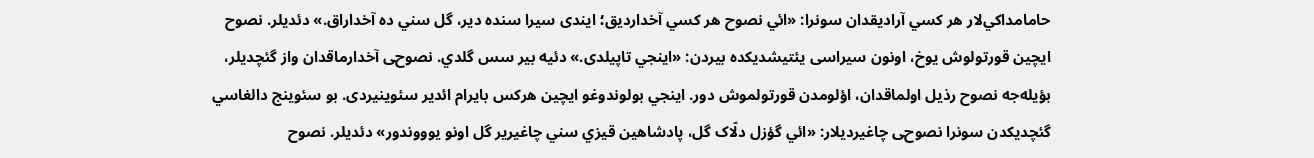حامامداکي‌لار هر کسي آراديقدان سونرا: «ائي نصوح هر کسي آخداردیق؛ ایندی سيرا سنده دیر، گل سني ده آخداراق.» دئديلر. نصوح ايچين قورتولوش يوخ، اونون سیراسی یئتیشدیکده بیردن: «اينجي تاپیلدی.» دئيه بير سس گلدي. نصوح‌‍ی آخدارماقدان واز گئچديلر، بؤيله‌جه نصوح رذیل اولماقدان، اؤلومدن قورتولموش دور. اينجي بولوندوغو ايچين هرکس بايرام ائدير سئوينيردی. بو سئوينج دالغاسي گئچديکدن سونرا نصوح‌‍ی چاغيرديلار: «ائي گؤزل دلّاک گل، پادشاهين قيزي سني چاغيرير گل اونو یوووندور» دئديلر. نصوح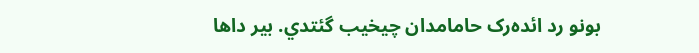بونو رد ائده‌رک حامامدان چيخيب گئتدي. بير داها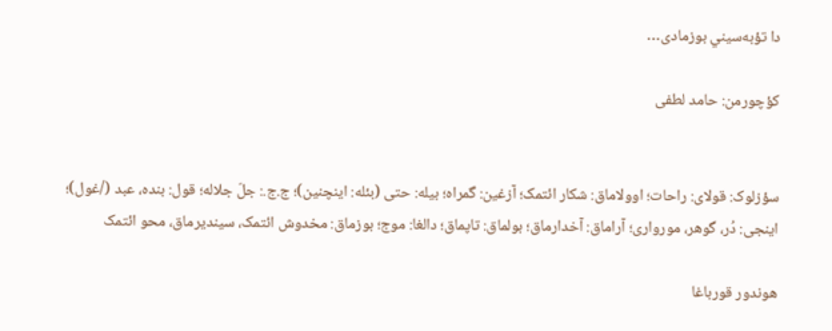دا تؤبه‌سيني بوزمادی…

کؤچورمن: حامد لطفی


سؤزلوک: قولای: راحات؛ اوولاماق: شکار ائتمک؛ آزغین: گمراه؛ بیله: حتی (بئله: اینچنین)؛ ج.ج.: جلّ جلاله؛ قول: بنده، عبد (/غول)؛  اینجی: دُر، گوهر، مورواری؛ آراماق: آخدارماق؛ بولماق: تاپماق؛ دالغا: موج؛ بوزماق: مخدوش ائتمک، سیندیرماق، محو ائتمک

هوندور قورباغا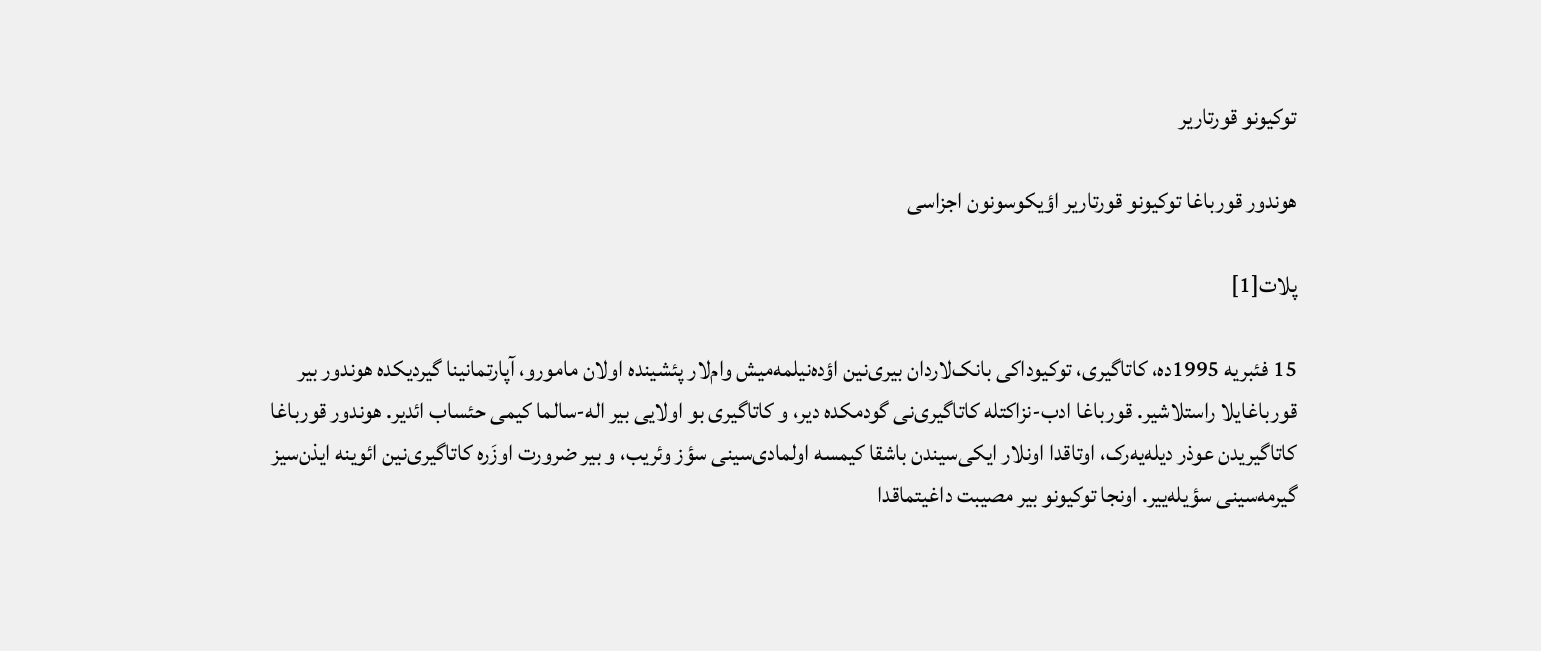توکیونو قورتاریر

هوندور قورباغا توکیونو قورتاریر اؤیکوسونون اجزاسی

پلات[1]

15 فئبریه 1995ده، کاتاگیری، توکیوداکی بانک‌لاردان بیری‌نین اؤده‌نیلمه‌میش وام‌لار پئشینده اولان مامورو، آپارتمانینا گیردیکده هوندور بیر قورباغایلا راستلاشیر. قورباغا ادب-نزاکتله کاتاگیری‌نی گودمکده دیر، و کاتاگیری بو اولایی بیر اله-سالما کیمی حئساب ائدیر. هوندور قورباغا کاتاگیریدن عوذر دیله‌یه‌رک، اوتاقدا اونلار ایکی‌سیندن باشقا کیمسه اولمادی‌سینی سؤز وئریب، و بیر ضرورت اوزَره کاتاگیری‌نین ائوینه ایذن‌سیز گیرمه‌سینی سؤیله‌ییر. اونجا توکیونو بیر مصیبت داغیتماقدا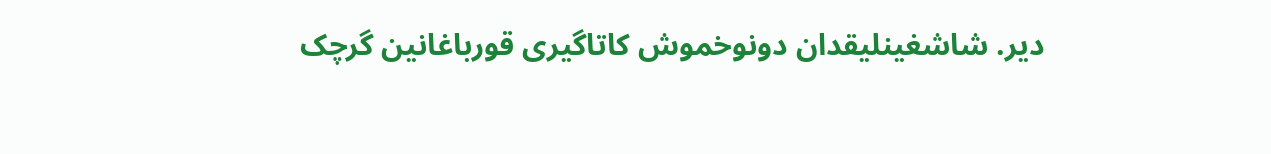دیر. شاشغینلیقدان دونوخموش کاتاگیری قورباغانین گرچک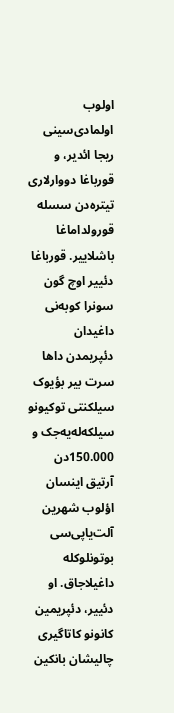اولوب اولمادی‌سینی ریجا ائدیر، و قورباغا دووارلاری تیتره‌دن سسله قورولداماغا باشلاییر. قورباغا دئییر اوچ گون سونرا کوبه‌نی داغیدان دئپریمدن داها سرت بیر بؤیوک سیلکنتی توکیونو سیلکه‌له‌یه‌جک و 150.000دن آرتیق اینسان اؤلوب شهرین آلت‌یاپی‌سی بوتونلوکله داغیلاجاق. او دئییر، دئپریمین کانونو کاتاگیری چالیشان بانکین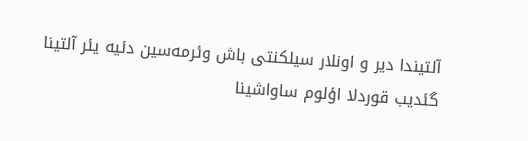آلتیندا دیر و اونلار سیلکنتی باش وئرمه‌سین دئیه یئر آلتینا گئدیب قوردلا اؤلوم ساواشینا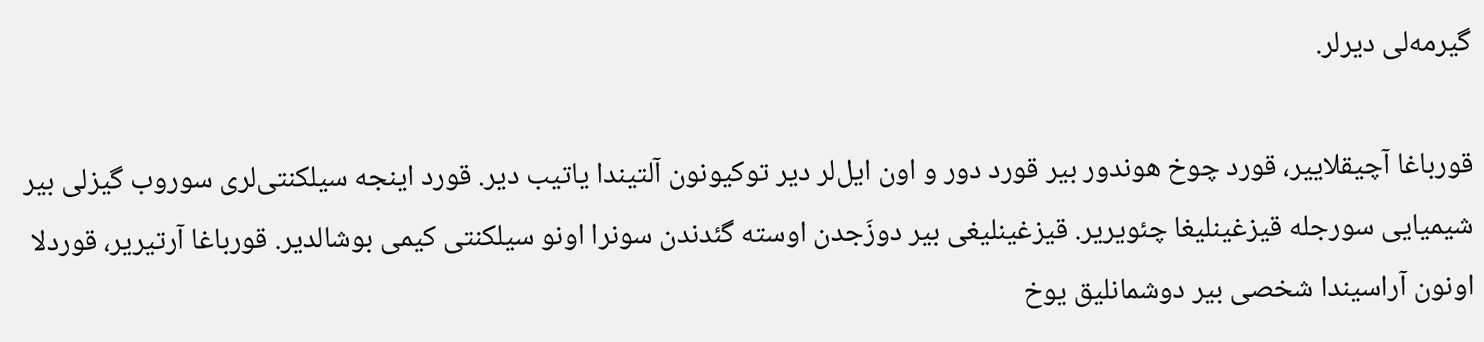گیرمه‌لی دیرلر.

قورباغا آچیقلاییر، قورد چوخ هوندور بیر قورد دور و اون ایل‌لر دیر توکیونون آلتیندا یاتیب دیر. قورد اینجه سیلکنتی‌لری سوروب گیزلی بیر شیمیایی سورجله قیزغینلیغا چئویریر. قیزغینلیغی بیر دوزَجدن اوسته گئدندن سونرا اونو سیلکنتی کیمی بوشالدیر. قورباغا آرتیریر، قوردلا اونون آراسیندا شخصی بیر دوشمانلیق یوخ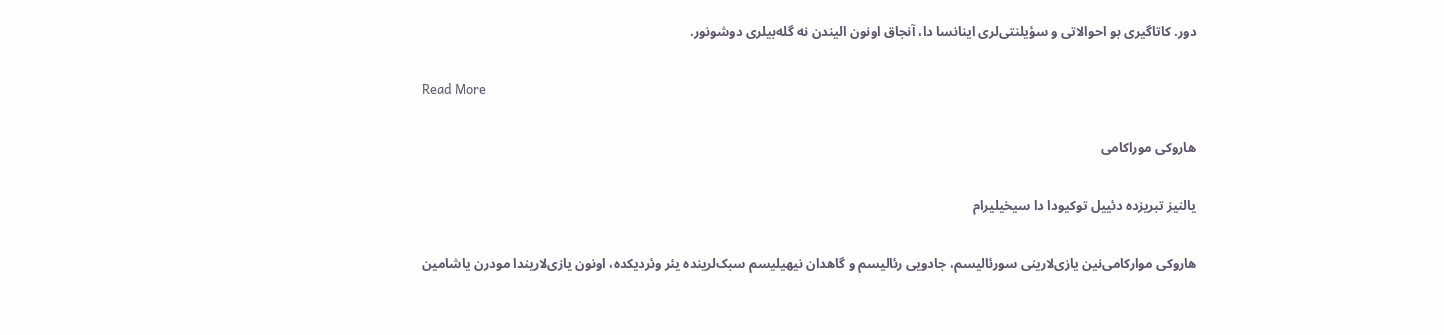دور. کاتاگیری بو احوالاتی و سؤیلنتی‌لری اینانسا دا، آنجاق اونون الیندن نه گله‌بیلری دوشونور.

Read More

هاروکی موراکامی

یالنیز تبریزده دئییل توکیودا دا سیخیلیرام

هاروکی موارکامی‌نین یازی‌لارینی سورئالیسم، جادویی رئالیسم و گاهدان نیهیلیسم سبک‌لرینده یئر وئردیکده، اونون یازی‌لاریندا مودرن یاشامین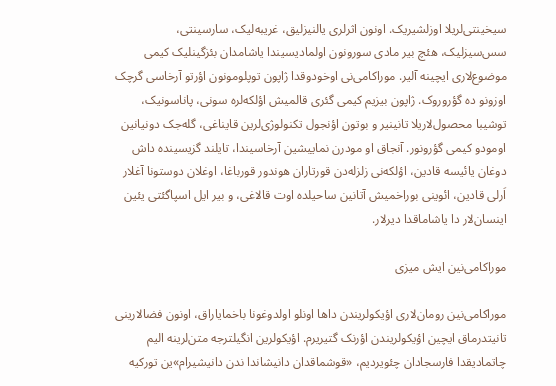سیخینتی‌لریلا اوزلشیریک. اونون اثرلری یالنیزلیق، غریبه‌لیک، سارسینتی، سس‌سیزلیک، هئچ بیر مادی سورونون اولمادیسیندا یاشامدان بئزگینلیک کیمی موضوع‌لاری ایچینه آلیر. موراکامی‌نی اوخودوقدا ژاپون توپلومونون اؤرتو آرخاسی گرچک اوزونو ده گؤروروک. ژاپون بیزیم کیمی گئری قالمیش اؤلکه‌لره سونی، پاناسونیک، توشیبا محصول‌لاریلا تانینیر و بوتون اؤنجول تکنولوژی‌لرین قایناغی، گله‌جک دونیانین اومودو کیمی گؤرونور. آنجاق او مودرن نماییشین آرخاسیندا، تایلند گزیسینده داش دوغان یائیسه قادین، اؤلکه‌نی زلزله‌دن قورتاران هوندور قورباغا، اوغلان دوستونا آغلار اَرلی قادین، ائوینی بوراخمیش آتانین ساحیلده اوت قالاغی، و بیر ایل اسپاگئتی یئین اینسان‌لار دا یاشاماقدا دیرلار.

موراکامی‌نین ایش میزی

موراکامی‌نین رومان‌لاری اؤیکولریندن داها اونلو اولدوغونا باخمایاراق، اونون فضالارینی تانیتدرماق ایچین اؤیکولریندن اؤرنک گتیریرم. اؤیکولرین انگیلترجه متن‌لرینه الیم چاتمادیقدا فارسجادان چئویردیم، «قوشماقدان دانیشاندا ندن دانیشیرام»ین تورکیه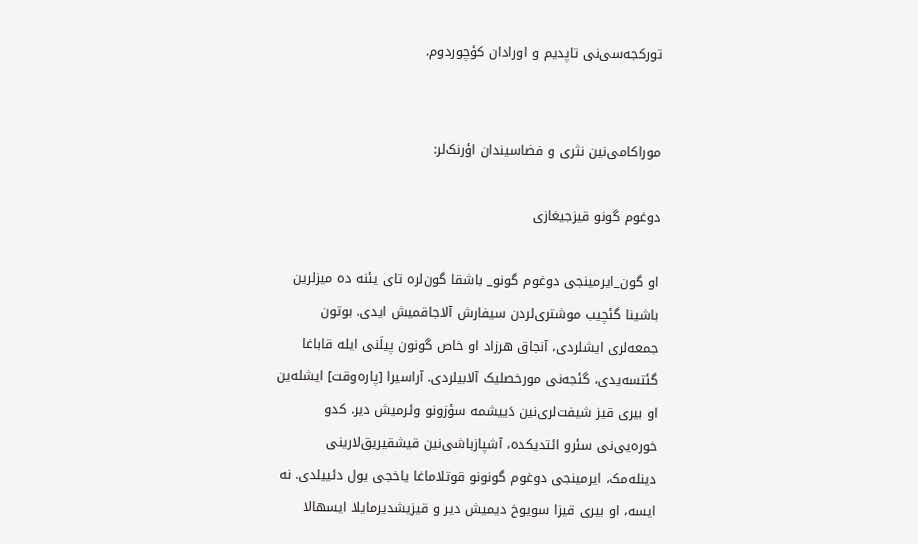تورکجه‌سی‌نی تاپدیم و اورادان کؤچوردوم.


موراکامی‌نین نثری و فضاسیندان اؤرنک‌لر:

دوغوم گونو قیزجیغازی

او گون_ایرمینجی دوغوم گونو_ باشقا گون‌لره تای یئنه ده میزلرین باشینا گئچیب موشتری‌لردن سیفارش آلاجاقمیش ایدی. بوتون جمعه‌لری ایشلردی، آنجاق هرزاد او خاص گونون پیلَنی ایله قاباغا گئتسه‌یدی، گئجه‌نی مورخصلیک آلابیلردی. آراسیرا [پاره‌وقت] ایشله‌ین او بیری قیز شیفت‌لری‌نین دَییشمه سؤزونو وئرمیش دیر. کدو خوره‌یی‌نی سئرو ائتدیکده، آشپازباشی‌نین قیشقیریق‌لارینی دینله‌مک، ایرمینجی دوغوم گونونو قوتلاماغا یاخجی یول دئییلدی. نه ایسه، او بیری قیزا سویوخ دیمیش دیر و قیزیشدیرمایلا ایسهالا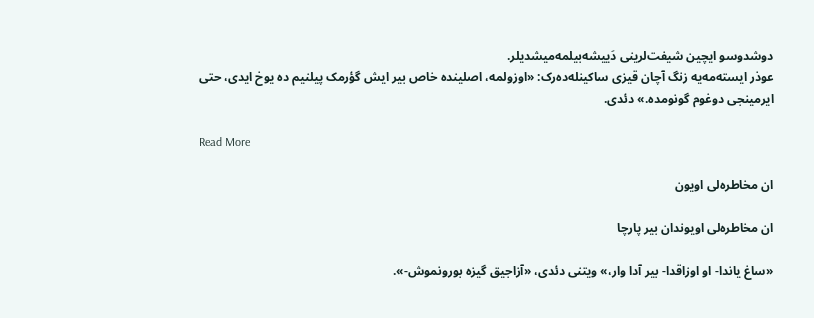دوشدوسو ایچین شیفت‌لرینی دَییشه‌بیلمه‌میشدیلر.
عوذر ایسته‌مه‌یه زنگ آچان قیزی ساکینله‌ده‌رک: «اوزولمه، اصلینده خاص بیر ایش گؤرمک پیلنیم ده یوخ ایدی، حتی ایرمینجی دوغوم گونومده.» دئدی.

Read More

ان مخاطره‌لی اویون

ان مخاطره‌لی اویوندان بیر پارچا

«ساغ یاندا- او اوزاقدا- بیر آدا وار،» ویتنی دئدی، «آزاجیق گیزه بورونموش-».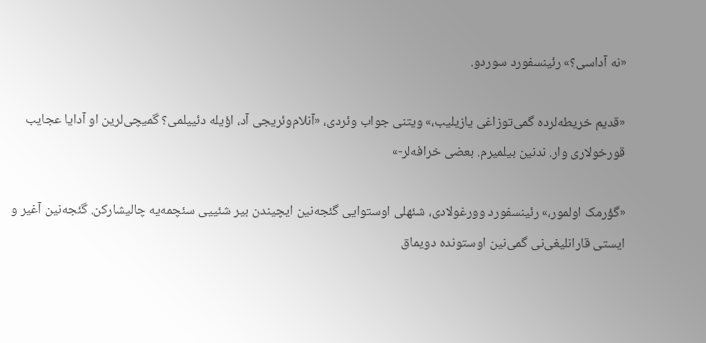«نه آداسی؟» رئینسفورد سوردو.

«قدیم خریطه‌لرده گمی‌توزاغی یازیلیب،» ویتنی جواب وئردی، «آنلام‌وئریجی آد، اؤیله دئییلمی؟ گمیچی‌لرین او آدایا عجایب قورخولاری وار. ندنین بیلمیرم. بعضی خرافه‌لر-»

«گؤرمک اولمور،» رئینسفورد وورغولادی، شئهلی اوستوایی گئجه‌نین ایچیندن بیر شئییی سئچمه‌یه چالیشارکن. گئجه‌نین آغیر و ایستی قارانلیغی‌نی گمی‌نین اوستونده دویماق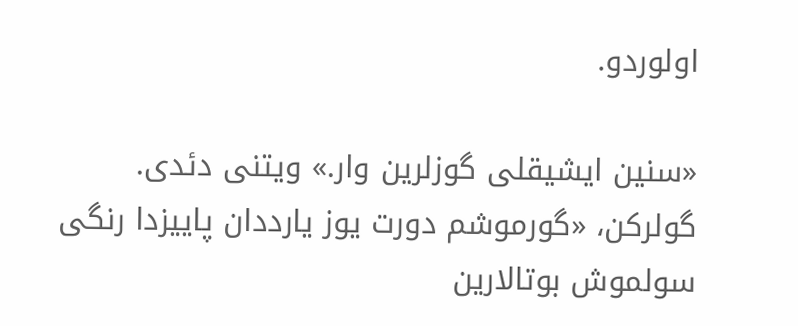اولوردو.

«سنین ایشیقلی گوزلرین وار.» ویتنی دئدی. گولرکن، «گورموشم دورت یوز یارددان پاییزدا رنگی سولموش بوتالارین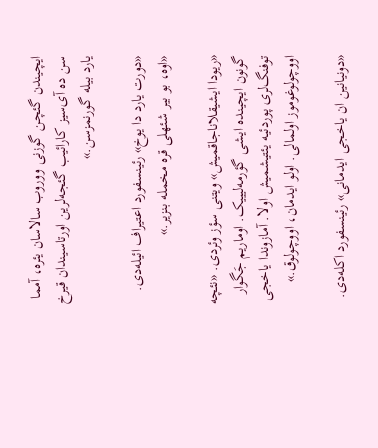ایچیندن گئچن گوزنی ووروب سالاسان یئره، آمما سن ده آی‌سیز کارائیب گئجه‌لرین اورتاسیندان قیرخ یارد بیله گورنمزسن.»

«دورت یارد دا یوخ» رئینسفورد اعتیراف ائیله‌دی. «اوه، بو بیر شئهلی قره مخمله بنزیر.»

«ریودا ایشیقلاناجاقمیش» ویتنی سؤز وئردی. «نئچه گونون ایچینده ایشی گؤرمه‌لیییک. اوماریم جَگوار توفنگ‌لری پورد‌ئیه یئتیشمیش اولا. آمازوندا یاخجی اووچولوغوموز اولمالی. اولو ایدمان، اووچولوق.»

«دونیانین ان یاخجی ایدمانی» رئینسفورد اکله‌دی.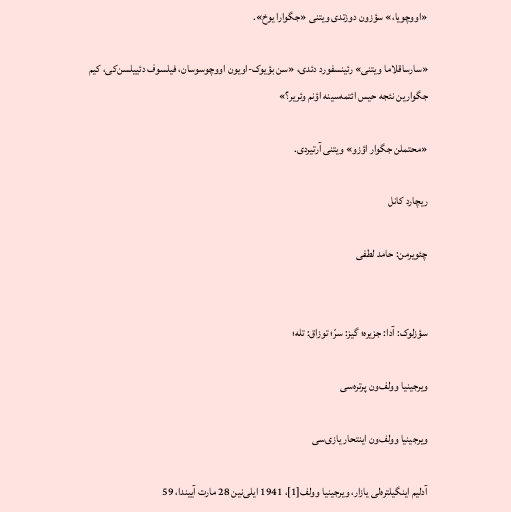«اووچویا،» سؤزون دوزتدی ویتنی «جگوارا یوخ».

«سارساقلاما ویتنی» رئینسفورد دئدی، «سن بؤیوک-اویون اووچوسوسان، فیلسوف دئییلسن‌کی، کیم جگوارین نئجه حیس ائتمه‌سینه اؤنم وئریر؟»

«محتملن جگوار اؤزو» ویتنی آرتیردی.

ریچارد کانل

چئویرمن: حامد لطفی


سؤزلوک: آدا: جزیره؛ گیز: سرّ؛ توزاق: تله؛

ویرجینیا وولف‌ون پرتره‌سی

ویرجینیا وولف‌ون اینتحار یازی‌سی

آدلیم اینگیلتره‌لی یازار، ویرجینیا وولف[1]، 1941 ایلی‌نین 28 مارت آییندا، 59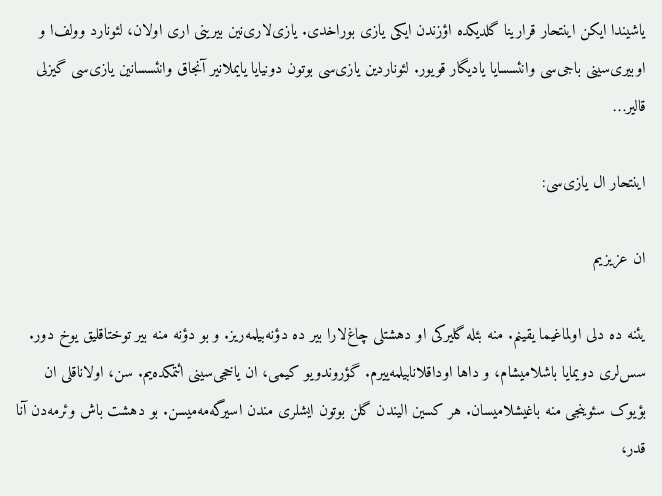یاشیندا ایکن اینتحار قرارینا گلدیکده اؤزندن ایکی یازی بوراخدی. یازی‌لاری‌نین بیرینی اری اولان، لئونارد وولف‌ا و اوبیری‌سینی باجی‌سی وانئسسایا یادیگار قویور. لئوناردین یازی‌سی بوتون دونیایا یایملانیر آنجاق وانئسسانین یازی‌سی گیزلی قالیر…

اینتحار ال یازی‌سی:

ان عزیزیم

یئنه ده دلی اولماغیما یقینم. منه بئله گلیرکی او دهشتلی چاغ‌لارا بیر ده دؤنه‌بیلمه‌ریز. و بو دؤنه منه بیر توختاقلیق یوخ دور. سس‌لری دویمایا باشلامیشام، و داها اوداقلانابیلمه‌ییرم. گؤروندویو کیمی، ان یاخجی‌سینی ائتمکده‌یم. سن، اولاناقلی ان بؤیوک سئوینجی منه باغیشلامیسان. هر کسین الیندن گلن بوتون ایش‍لری مندن اسیرگه‌مه‌میسن. بو دهشت باش وئرمه‌دن آنا قدر،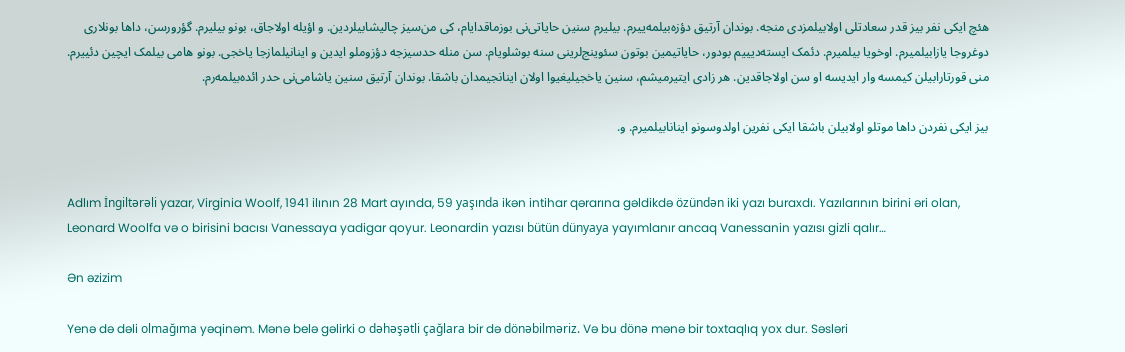هئچ ایکی نفر بیز قدر سعادتلی اولابیلمزدی منجه. بوندان آرتیق دؤزه‌بیلمه‌ییرم. بیلیرم سنین حایاتی‌نی بوزماقدایام، کی من‌سیز چالیشابیلردین. و اؤیله اولاجاق، بونو بیلیرم. گؤرورسن، داها بونلاری دوغروجا یازابیلمیرم. اوخویا بیلمیرم. دئمک ایسته‌دیییم بودور، حایاتیمین بوتون سئوینج‌لرینی سنه بوشلویام. سن منله حدسیزجه دؤزوملو ایدین و اینانیلمازجا یاخجی. بونو هامی بیلمک ایچین دئییرم. منی قورتارابیلن کیمسه وار ایدیسه او سن اولاجاقدین. هر زادی ایتیرمیشم، سنین یاخجیلیغیوا اولان اینانجیمدان باشقا. بوندان آرتیق سنین یاشامی‌نی حدر ائده‌بیلمه‌رم.

بیز ایکی نفردن داها موتلو اولابیلن باشقا ایکی نفرین اولدوسونو اینانابیلمیرم. و.


Adlım İngiltərəli yazar, Virginia Woolf, 1941 ilının 28 Mart ayında, 59 yaşında ikən intihar qərarına gəldikdə özündən iki yazı buraxdı. Yazılarının birini əri olan, Leonard Woolfa və o birisini bacısı Vanessaya yadigar qoyur. Leonardin yazısı bütün dünyaya yayımlanır ancaq Vanessanin yazısı gizli qalır…

Ən əzizim

Yenə də dəli olmağıma yəqinəm. Mənə belə gəlirki o dəhəşətli çağlara bir də dönəbilməriz. Və bu dönə mənə bir toxtaqlıq yox dur. Səsləri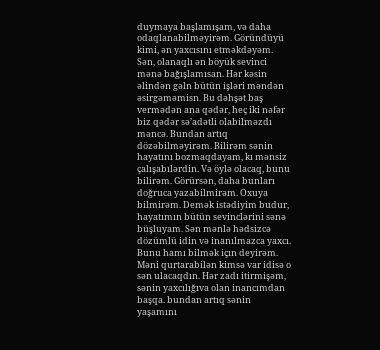duymaya başlamışam, və daha odaqlanabilməyirəm. Göründüyü kimi, ən yaxcısını etməkdəyəm. Sən, olanaqlı ən böyük sevinci mənə bağışlamısan. Hər kəsin əlindən gəln bütün işləri məndən əsirgəməmisn. Bu dəhşət baş vermədən ana qədər, heç iki nəfər biz qədər sə’adətli olabilməzdı məncə. Bundan artıq dözəbilməyirəm. Bilirəm sənin hayatını bozmaqdayam, kı mənsiz çalışabılərdin. Və öylə olacaq, bunu bilirəm. Görürsən, daha bunları doğruca yazabilmirəm. Oxuya bilmirəm. Demək istədiyim budur, hayatımın bütün sevinclərini sənə büşluyam. Sən mənlə hədsizcə dözümlü idin və inanılmazca yaxcı. Bunu hamı bilmək içın deyirəm. Məni qurtarabilən kimsə var idisə o sən ulacaqdın. Hər zadı itirmişəm, sənin yaxcılığıva olan inancımdan başqa. bundan artıq sənin yaşamını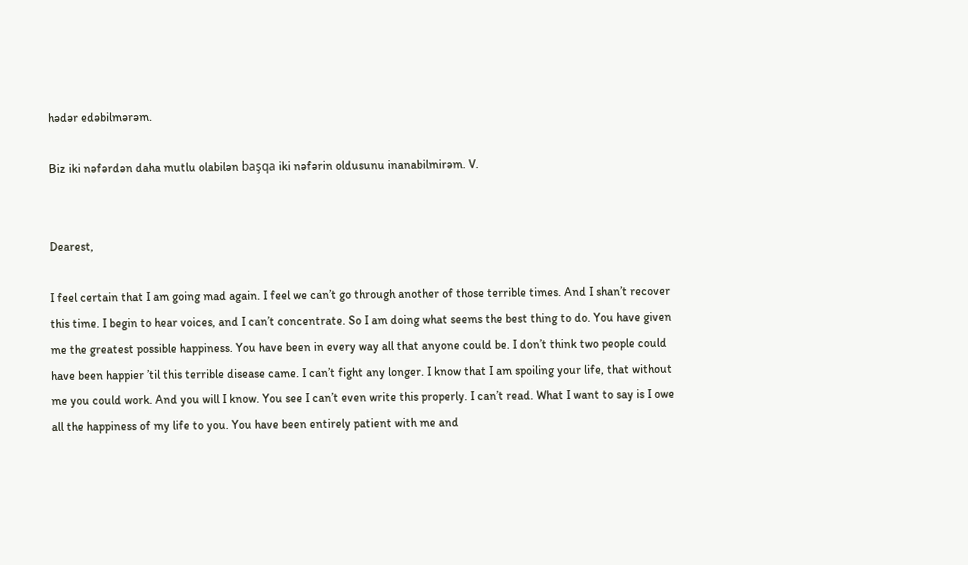hədər edəbilmərəm.

Biz iki nəfərdən daha mutlu olabilən başqa iki nəfərin oldusunu inanabilmirəm. V.


Dearest,

I feel certain that I am going mad again. I feel we can’t go through another of those terrible times. And I shan’t recover this time. I begin to hear voices, and I can’t concentrate. So I am doing what seems the best thing to do. You have given me the greatest possible happiness. You have been in every way all that anyone could be. I don’t think two people could have been happier ’til this terrible disease came. I can’t fight any longer. I know that I am spoiling your life, that without me you could work. And you will I know. You see I can’t even write this properly. I can’t read. What I want to say is I owe all the happiness of my life to you. You have been entirely patient with me and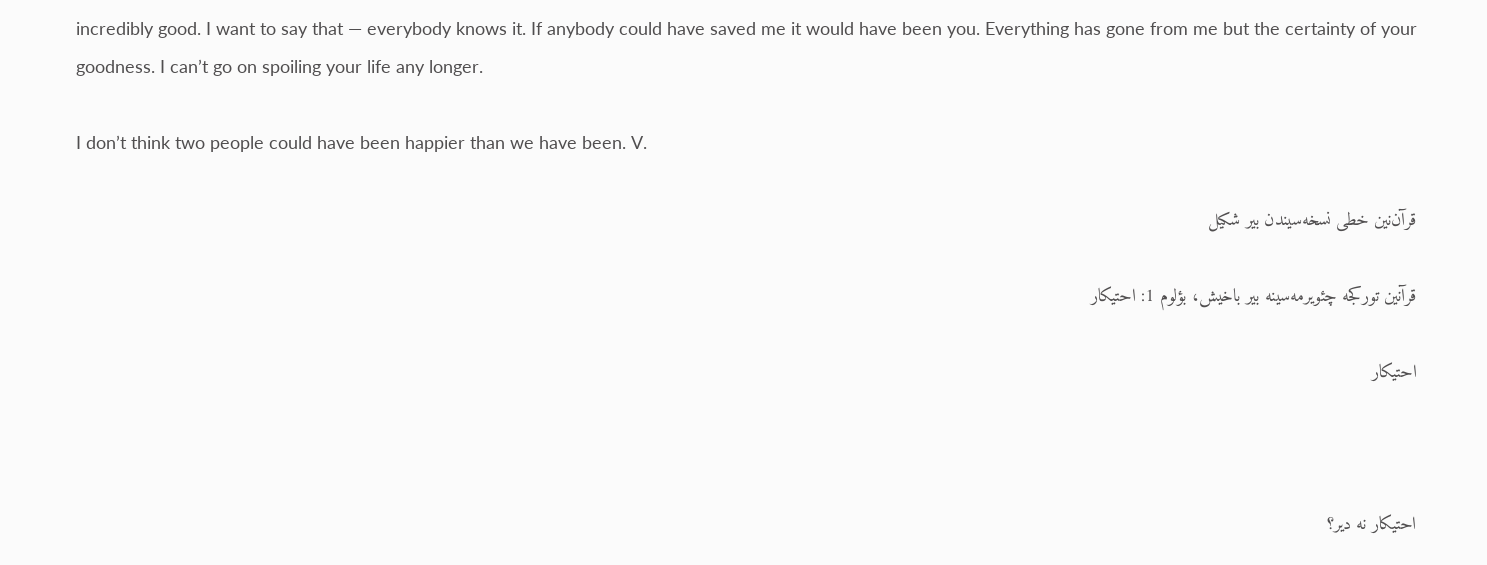incredibly good. I want to say that — everybody knows it. If anybody could have saved me it would have been you. Everything has gone from me but the certainty of your goodness. I can’t go on spoiling your life any longer.

I don’t think two people could have been happier than we have been. V.

قرآن‌نین خطی نسخه‌سیندن بیر شکیل

قرآنین تورکجه چئویرمه‌سینه بیر باخیش، بؤلوم 1: احتیکار

احتیکار



احتیکار نه دیر؟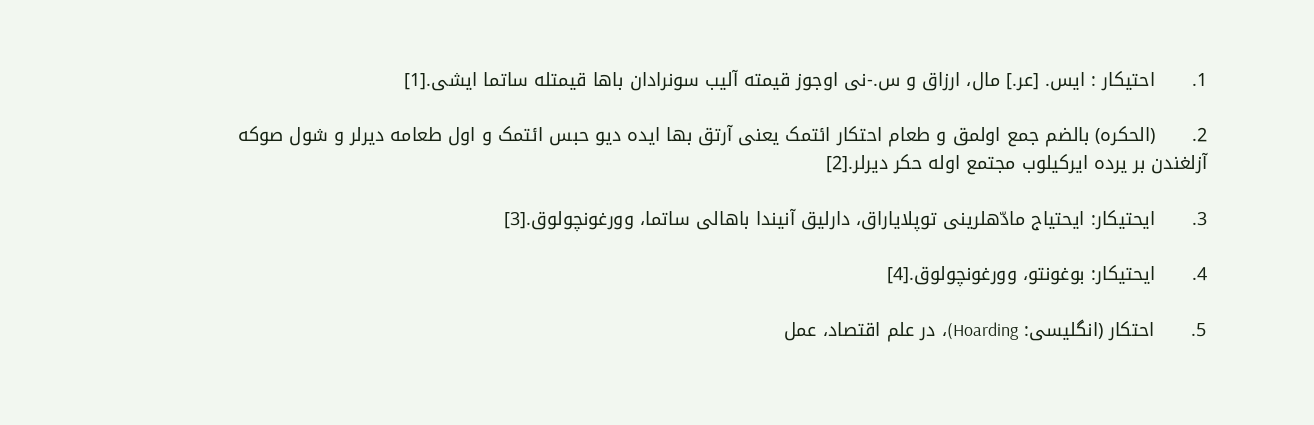1.      احتیکار : ایس. [عر.] مال، ارزاق و س.-نی اوجوز قیمته آلیب سونرادان باها قیمتله ساتما ایشی.[1]

2.      (الحکره) بالضم جمع اولمق و طعام احتکار ائتمک یعنی آرتق بها ایده دیو حبس ائتمک و اول طعامه دیرلر و شول صوکه آزلغندن بر یرده ایرکیلوب مجتمع اوله حکر دیرلر.[2]

3.      ایحتیکار: ایحتیاج مادّهلرینی توپلایاراق، دارلیق آنیندا باهالی ساتما، وورغونچولوق.[3]

4.      ایحتیکار: بوغونتو، وورغونچولوق.[4]

5.      احتکار (انگلیسی: Hoarding)، در علم اقتصاد، عمل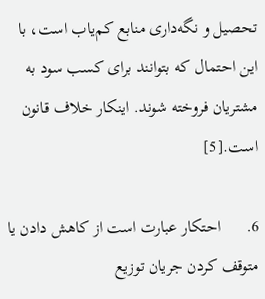تحصیل و نگه‌داری منابع کم‌یاب است، با این احتمال که بتوانند برای کسب سود به مشتریان فروخته شوند. اینکار خلاف قانون است.[5]

6.      احتکار عبارت است از کاهش دادن يا متوقف کردن جريان توزيع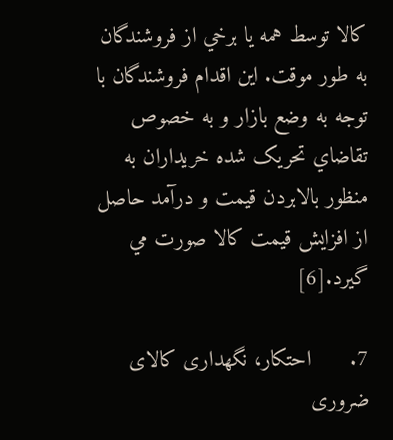کالا توسط همه يا برخي از فروشندگان به طور موقت. اين اقدام فروشندگان با توجه به وضع بازار و به خصوص تقاضاي تحريک شده خريداران به منظور بالابردن قيمت و درآمد حاصل از افزايش قيمت کالا صورت مي گيرد.[6]

7.      احتکار، نگهداری کالای ضروری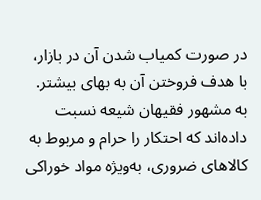در صورت کمیاب شدن آن در بازار، با هدف فروختن آن به بهای بیشتر. به مشهور فقیهان شیعه نسبت داده‌اند که احتکار را حرام و مربوط به کالاهای ضروری، به‌ویژه مواد خوراکی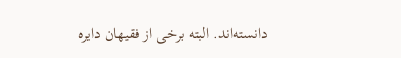دانسته‌اند. البته برخی از فقیهان دایره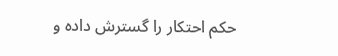حکم احتکار را گسترش داده و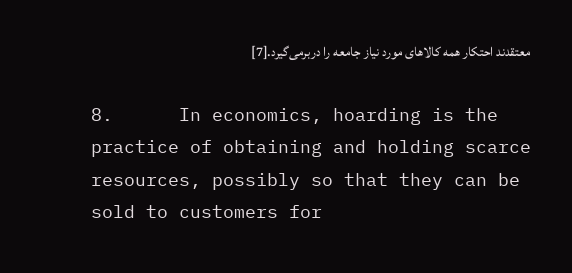معتقدند احتکار همه کالاهای مورد نیاز جامعه را دربرمی‌گیرد.[7]

8.      In economics, hoarding is the practice of obtaining and holding scarce resources, possibly so that they can be sold to customers for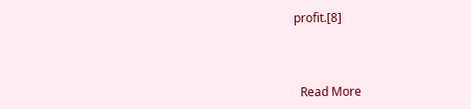profit.[8]



  Read More